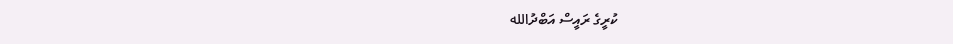ކުރީގެ ރައީސް އަބްދުالله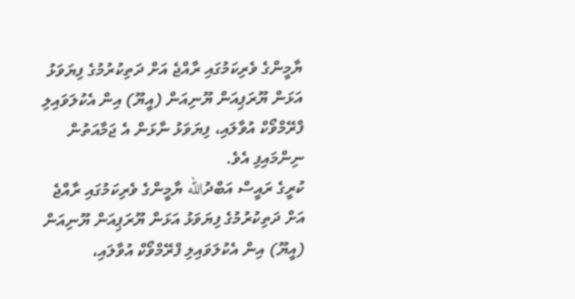ޔާމީންގެ ވެރިކަމުގައި ރާއްޖެ އަށް ދަތިކުރުމުގެ ފިޔަވަޅު އަޅަން ޔޫރަޕިއަން ޔޫނިއަން (އީޔޫ) އިން އެކުލަވައިލި ފްރޭމްވޯކް އުވާލައި، ފިޔަވަޅު ނާޅަން އެ ޖަމާއަތުން ނިންމައިފި އެވެ.
ކުރީގެ ރައީސް އަބްދުالله ޔާމީންގެ ވެރިކަމުގައި ރާއްޖެ އަށް ދަތިކުރުމުގެ ފިޔަވަޅު އަޅަން ޔޫރަޕިއަން ޔޫނިއަން (އީޔޫ) އިން އެކުލަވައިލި ފްރޭމްވޯކް އުވާލައި،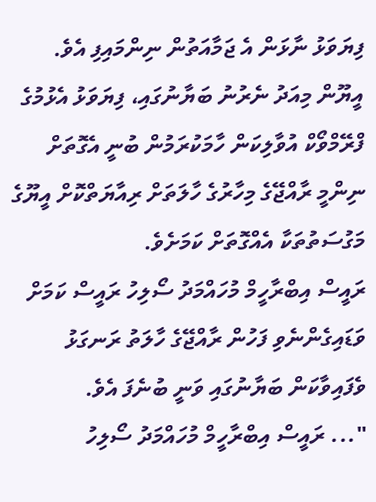ފިޔަވަޅު ނާޅަން އެ ޖަމާއަތުން ނިންމައިފި އެވެ.
އީޔޫން މިއަދު ނެރުނު ބަޔާނުގައި، ފިޔަވަޅު އެޅުމުގެ ފްރޭމްވޯކް އުވާލިކަން ހާމަކުރަމުން ބުނީ އެގޮތަށް ނިންމީ ރާއްޖޭގެ މިހާރުގެ ހާލަތަށް ރިއާޔަތްކޮށް އީޔޫގެ މަގުސަތުތަކާ އެއްގޮތަށް ކަމަށެވެ.
ރައީސް އިބްރާހީމް މުހައްމަދު ސޯލިހު ރައީސް ކަމަށް ވަޑައިގެންނެވި ފަހުން ރާއްޖޭގެ ހާލަތު ރަނގަޅު ވެފައިވާކަން ބަޔާނުގައި ވަނީ ބުނެފަ އެވެ.
"... ރައީސް އިބްރާހީމް މުހައްމަދު ސޯލިހު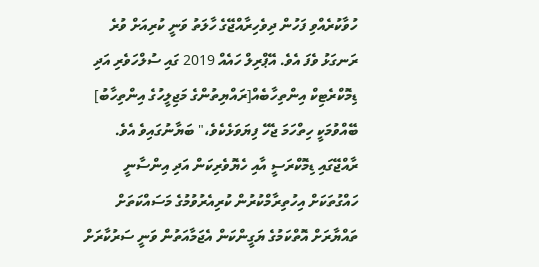ހުވާކުރެއްވި ފަހުން ދިވެހިރާއްޖޭގެ ހާލަތު ވަނީ ކުރިއަށް ވުރެ ރަނގަޅު ވެފަ އެވެ. އޭޕްރިލް ހައެއް 2019 ގައި ސުލްހަވެރި އަދި ޑިމޮކްރެޓިކް އިންތިހާބެއް[ރައްޔިތުންގެ މަޖިލީހުގެ އިންތިހާބު] ބޭއްވުމަކީ ހިތްހަމަ ޖެހޭ ފިޔަވަޅެކެވެ،" ބަޔާނުގައިވެ އެވެ.
ރާއްޖޭގައި ޑިމޮކްރަސީ އާއި ހެޔޮވެރިކަން އަދި އިންސާނީ ހައްގުތަކަށް އިހުތިރާމްކުރުން ކުރިއެރުވުމުގެ މަސައްކަތަށް ތައްޔާރަށް އޮތްކަމުގެ ޔަގީންކަން އެޖަމާއަތުން ވަނީ ސަރުކާރަށް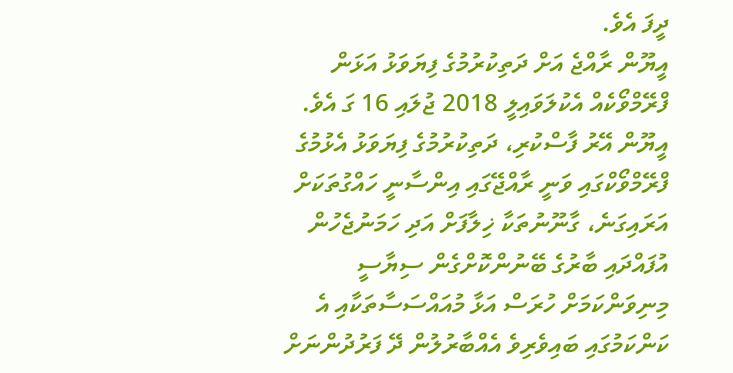ދީފަ އެވެ.
އީޔޫން ރާއްޖެ އަށް ދަތިކުރުމުގެ ފިޔަވަޅު އަޅަން ފްރޭމްވޯކެއް އެކުލަވައިލީ 2018 ޖުލައި 16 ގަ އެވެ.
އީޔޫން އޭރު ފާސްކުރި، ދަތިކުރުމުގެ ފިޔަވަޅު އެޅުމުގެ ފްރޭމްވޯކްގައި ވަނީ ރާއްޖޭގައި އިންސާނީ ހައްގުތަކަށް އަރައިގަނެ، ގާނޫނުތަކާ ޚިލާފަށް އަދި ހަމަނުޖެހުން އުފައްދައި ބާރުގެ ބޭނުންކޮށްގެން ސިޔާސީ މިނިވަންކަމަށް ހުރަސް އަޅާ މުއައްސަސާތަކާއި އެ ކަންކަމުގައި ބައިވެރިވެ އެއްބާރުލުން ދޭ ފަރުދުންނަށް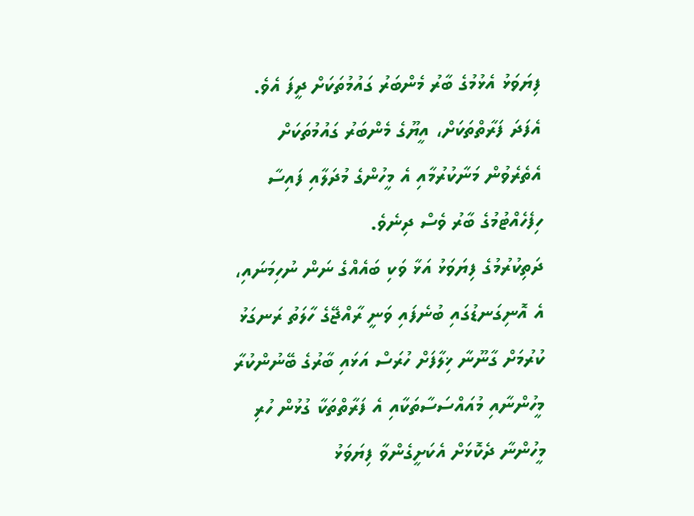ފިޔަވަޅު އެޅުމުގެ ބާރު މެންބަރު ގައުމުތަކަށް ދީފަ އެވެ.
އެފަދަ ފަރާތްތަކަށް، އީޔޫގެ މެންބަރު ގައުމުތަކަށް އެތެރެވުން މަނާކުރުމާއި އެ މީހުންގެ މުދަލާއި ފައިސާ ހިފެހެއްޓުމުގެ ބާރު ވެސް ދިނެވެ.
ދަތިކުރުމުގެ ފިޔަވަޅު އަޅާ ވަކި ބައެއްގެ ނަން ނުހިމަނައި، އެ އޮނިގަނޑުގައި ބުނެފައި ވަނީ ރާއްޖޭގެ ހާލަތު ރަނގަޅު ކުރުމަށް ގާނޫނާ ޚިލާފަށް ހުރަސް އަޅައި ބާރުގެ ބޭނުންކުރާ މީހުންނާއި މުއައްސަސާތަކާއި އެ ފަރާތްތަކާ ގުޅުން ހުރި މީހުންނާ ދެކޮޅަށް އެކަށީގެންވާ ފިޔަވަޅު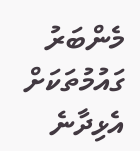މެންބަރު ގައުމުތަކަށް އެޅިދާނެ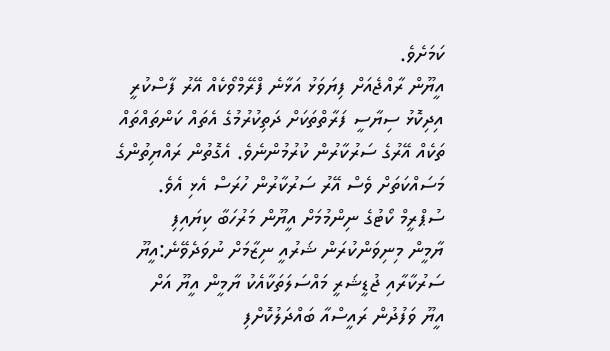ކަމަށެވެ.
އީޔޫން ރާއްޖެއަށް ފިޔަވަޅު އަޅާނެ ފްރޭމްވޯކެއް އޭރު ފާސްކުރީ އިދިކޮޅު ސިޔާސީ ފަރާތްތަކަށް ދަތިކުރުމުގެ އެތައް ކަންތައްތައް ތަކެއް އޭރުގެ ސަރުކާރުން ކުރުމުންނެވެ. އެގޮތުން ރައްޔިތުންގެ މަސައްކަތަށް ވެސް އޭރު ސަރުކާރުން ހުރަސް އެޅި އެވެ.
ސުޕްރީމް ކޯޓުގެ ނިންމުމަށް އީޔޫން މަރުހަބާ ކިޔައިފި
ޔާމީން މިނިވަންކުރަން ޝަރުއީ ނިޒާމަށް ނުވަދެވޭނެ:އީޔޫ
ސަރުކާރާއި ޖުޑީޝަރީ މައްސަލަތަކާއެކު ޔާމީން އީޔޫ އަށް
އީޔޫ ވަފުދުން ރައީސްއާ ބައްދަލުކޮށްފި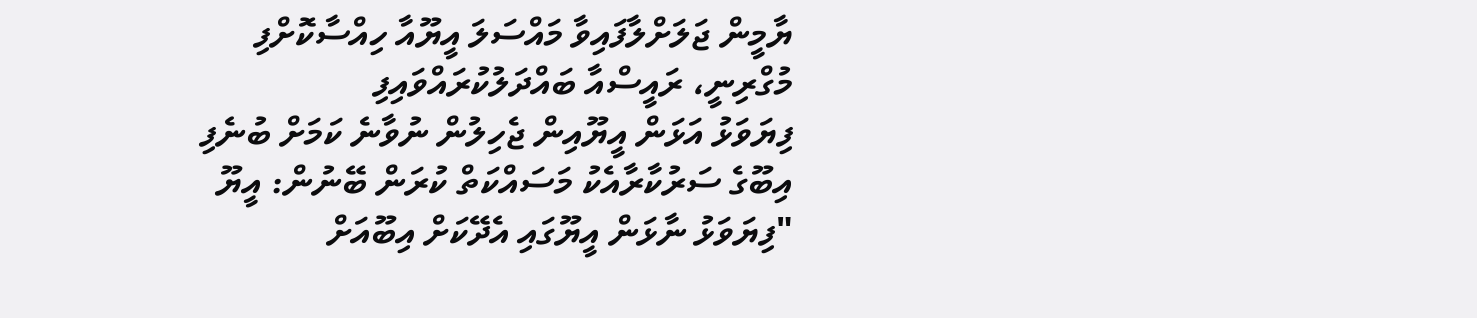ޔާމީން ޖަލަށްލާފައިވާ މައްސަލަ އީޔޫއާ ހިއްސާކޮށްފި
މުގްރިނީ، ރައީސްއާ ބައްދަލުކުރައްވައިފި
ފިޔަވަޅު އަޅަން އީޔޫއިން ޖެހިލުން ނުވާނެ ކަމަށް ބުނެފި
އިބޫގެ ސަރުކާރާއެކު މަސައްކަތް ކުރަން ބޭނުން: އީޔޫ
"ފިޔަވަޅު ނާޅަން އީޔޫގައި އެދޭކަށް އިބޫއަށް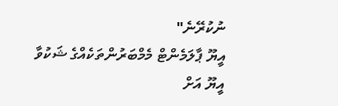ނުކުރޭނެ"
އީޔޫ ޕާލަމެންޓް މެމްބަރުންތަކެއްގެ ޝަކުވާ އީޔޫ އަށް